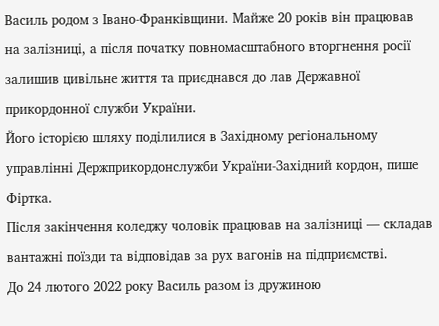Василь родом з Івано-Франківщини. Майже 20 років він працював на залізниці, а після початку повномасштабного вторгнення росії залишив цивільне життя та приєднався до лав Державної прикордонної служби України.
Його історією шляху поділилися в Західному регіональному управлінні Держприкордонслужби України-Західний кордон, пише Фіртка.
Після закінчення коледжу чоловік працював на залізниці — складав вантажні поїзди та відповідав за рух вагонів на підприємстві.
До 24 лютого 2022 року Василь разом із дружиною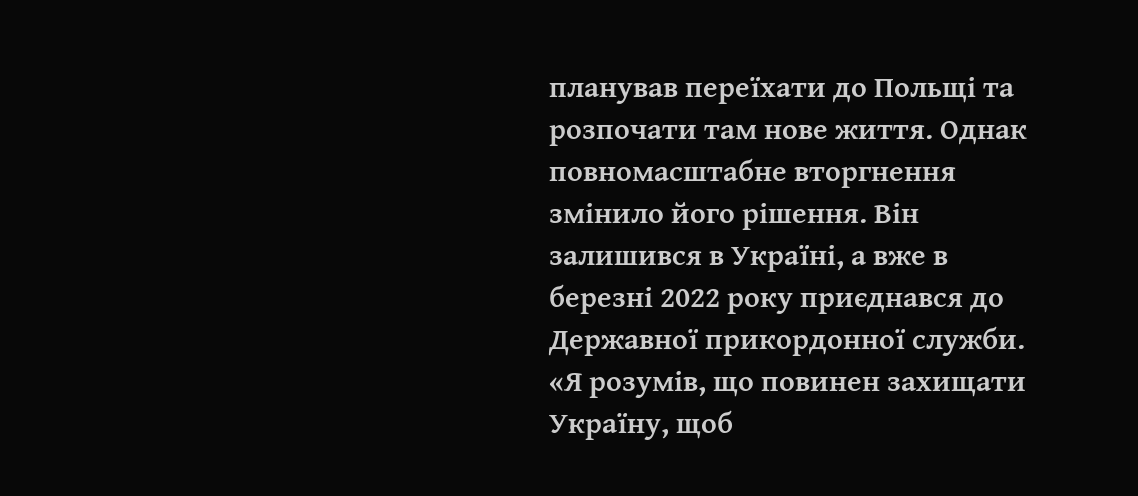планував переїхати до Польщі та розпочати там нове життя. Однак повномасштабне вторгнення змінило його рішення. Він залишився в Україні, а вже в березні 2022 року приєднався до Державної прикордонної служби.
«Я розумів, що повинен захищати Україну, щоб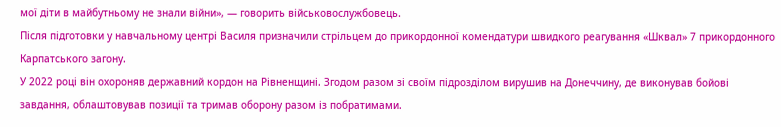мої діти в майбутньому не знали війни», — говорить військовослужбовець.
Після підготовки у навчальному центрі Василя призначили стрільцем до прикордонної комендатури швидкого реагування «Шквал» 7 прикордонного Карпатського загону.
У 2022 році він охороняв державний кордон на Рівненщині. Згодом разом зі своїм підрозділом вирушив на Донеччину, де виконував бойові завдання, облаштовував позиції та тримав оборону разом із побратимами.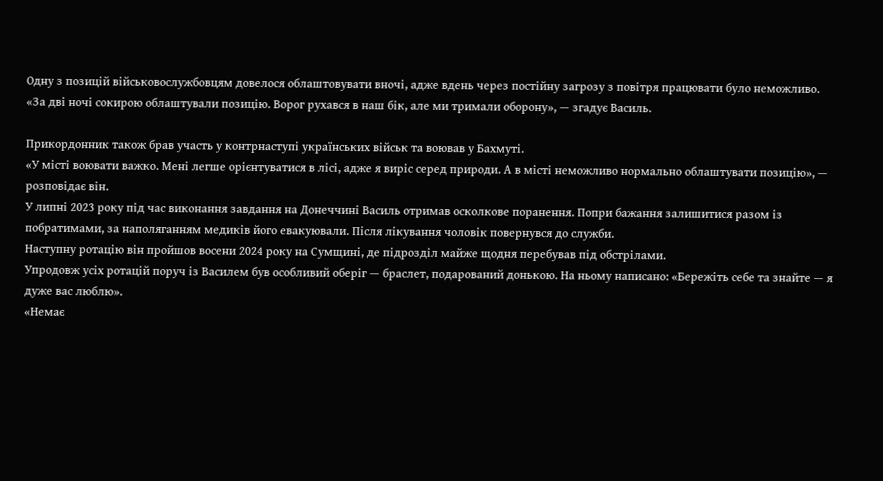Одну з позицій військовослужбовцям довелося облаштовувати вночі, адже вдень через постійну загрозу з повітря працювати було неможливо.
«За дві ночі сокирою облаштували позицію. Ворог рухався в наш бік, але ми тримали оборону», — згадує Василь.

Прикордонник також брав участь у контрнаступі українських військ та воював у Бахмуті.
«У місті воювати важко. Мені легше орієнтуватися в лісі, адже я виріс серед природи. А в місті неможливо нормально облаштувати позицію», — розповідає він.
У липні 2023 року під час виконання завдання на Донеччині Василь отримав осколкове поранення. Попри бажання залишитися разом із побратимами, за наполяганням медиків його евакуювали. Після лікування чоловік повернувся до служби.
Наступну ротацію він пройшов восени 2024 року на Сумщині, де підрозділ майже щодня перебував під обстрілами.
Упродовж усіх ротацій поруч із Василем був особливий оберіг — браслет, подарований донькою. На ньому написано: «Бережіть себе та знайте — я дуже вас люблю».
«Немає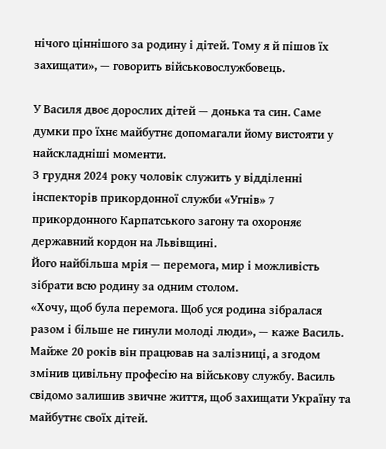нічого ціннішого за родину і дітей. Тому я й пішов їх захищати», — говорить військовослужбовець.

У Василя двоє дорослих дітей — донька та син. Саме думки про їхнє майбутнє допомагали йому вистояти у найскладніші моменти.
З грудня 2024 року чоловік служить у відділенні інспекторів прикордонної служби «Угнів» 7 прикордонного Карпатського загону та охороняє державний кордон на Львівщині.
Його найбільша мрія — перемога, мир і можливість зібрати всю родину за одним столом.
«Хочу, щоб була перемога. Щоб уся родина зібралася разом і більше не гинули молоді люди», — каже Василь.
Майже 20 років він працював на залізниці, а згодом змінив цивільну професію на військову службу. Василь свідомо залишив звичне життя, щоб захищати Україну та майбутнє своїх дітей.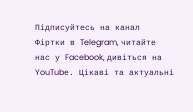Підписуйтесь на канал Фіртки в Telegram, читайте нас у Facebook, дивіться на YouTubе. Цікаві та актуальні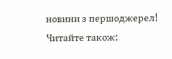новини з першоджерел!
Читайте також: